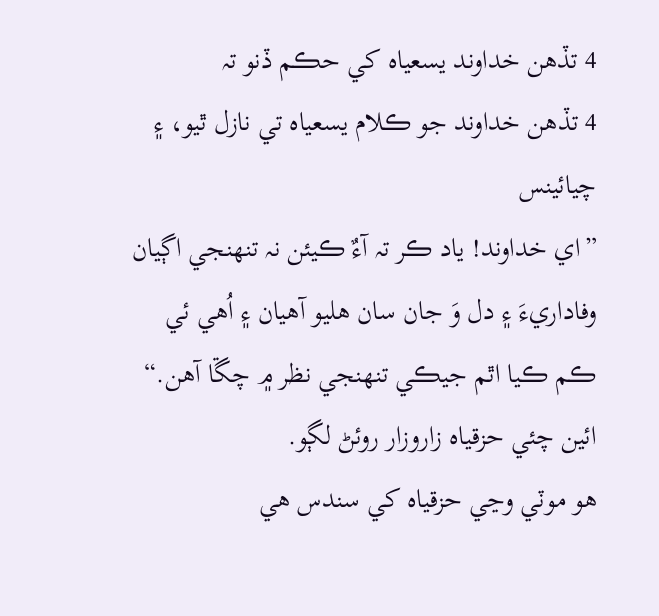4 تڏهن خداوند يسعياہ کي حڪم ڏنو تہ
4 تڏهن خداوند جو ڪلام يسعياہ تي نازل ٿيو، ۽ چيائينس
”اي خداوند! ياد ڪر تہ آءٌ ڪيئن نہ تنهنجي اڳيان وفاداريءَ ۽ دل وَ جان سان هليو آهيان ۽ اُهي ئي ڪم ڪيا اٿم جيڪي تنهنجي نظر ۾ چڱا آهن.“ ائين چئي حزقياہ زاروزار روئڻ لڳو.
هو موٽي وڃي حزقياہ کي سندس هي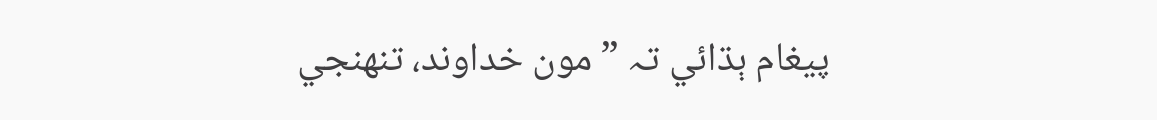پيغام ٻڌائي تہ ”مون خداوند، تنهنجي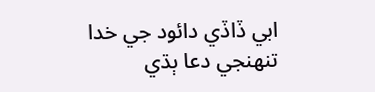ابي ڏاڏي دائود جي خدا تنهنجي دعا ٻڌي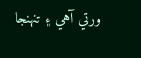ورتي آهي ۽ تنهنجا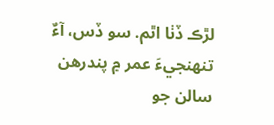لڙڪ ڏٺا اٿم. سو ڏس، آءٌ تنهنجيءَ عمر ۾ پندرهن سالن جو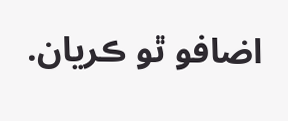اضافو ٿو ڪريان.